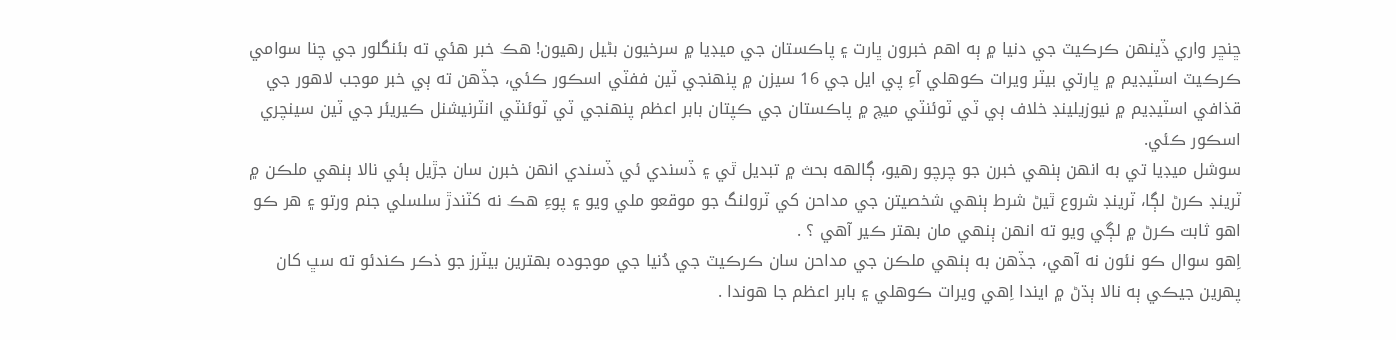ڇنڇر واري ڏينهن ڪرڪيٽ جي دنيا ۾ ٻه اھم خبرون ڀارت ۽ پاڪستان جي ميڊيا ۾ سرخيون بڻيل رھيون! ھڪ خبر ھئي ته بئنگلور جي چنا سوامي ڪرڪيٽ اسٽيڊيم ۾ ڀارتي بيٽر ويرات ڪوهلي آءِ پي ايل جي 16 سيزن ۾ پنهنجي ٽين ففٽي اسڪور ڪئي، جڏھن ته ٻي خبر موجب لاھور جي قذافي اسٽيڊيم ۾ نيوزيلينڊ خلاف ٻي ٽي ٽوئنٽي ميچ ۾ پاڪستان جي ڪپتان بابر اعظم پنهنجي ٽي ٽوئنٽي انٽرنيشنل ڪيريئر جي ٽين سينچري اسڪور ڪئي.
سوشل ميڊيا تي به انهن ٻنهي خبرن جو چرچو رھيو، ڳالهه بحث ۾ تبديل ٿي ۽ ڏسندي ئي ڏسندي انهن خبرن سان جڙيل ٻئي نالا ٻنهي ملڪن ۾ ٽرينڊ ڪرڻ لڳا، ٽرينڊ شروع ٿيڻ شرط ٻنهي شخصيتن جي مداحن کي ٽرولنگ جو موقعو ملي ويو ۽ پوءِ ھڪ نه کٽندڙ سلسلي جنم ورتو ۽ ھر ڪو اھو ثابت ڪرڻ ۾ لڳي ويو ته انهن ٻنهي مان بهتر ڪير آھي ؟ .
اِھو سوال ڪو نئون نه آھي، جڏھن به ٻنهي ملڪن جي مداحن سان ڪرڪيٽ جي دُنيا جي موجوده بهترين بيٽرز جو ذڪر ڪندئو ته سڀ کان پهرين جيڪي ٻه نالا ٻڌڻ ۾ ايندا اِھي ويرات ڪوهلي ۽ بابر اعظم جا ھوندا .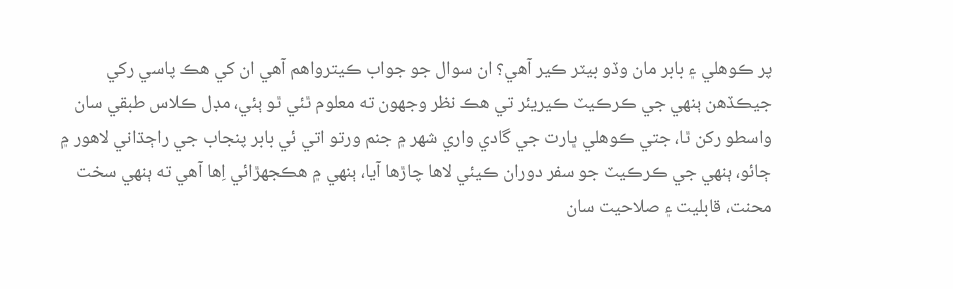پر ڪوهلي ۽ بابر مان وڏو بيٽر ڪير آهي؟ ان سوال جو جواب ڪيترواھم آھي ان کي ھڪ پاسي رکي جيڪڏھن ٻنهي جي ڪرڪيٽ ڪيريئر تي ھڪ نظر وجهون ته معلوم ٿئي ٿو ٻئي، مڊل ڪلاس طبقي سان واسطو رکن ٿا، جتي ڪوھلي ڀارت جي گادي واري شهر ۾ جنم ورتو اتي ئي بابر پنجاب جي راڄڌاني لاهور ۾ ڄائو، ٻنهي جي ڪرڪيٽ جو سفر دوران ڪيئي لاها چاڙها آيا، ٻنهي ۾ هڪجهڙائي اِھا آھي ته ٻنهي سخت محنت، قابليت ۽ صلاحيت سان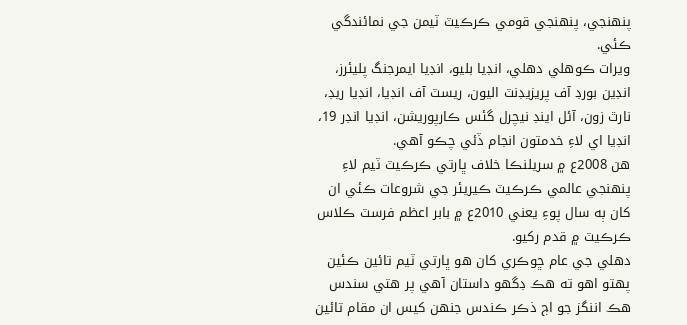پنهنجي، پنهنجي قومي ڪرڪيٽ ٽيمن جي نمائندگي ڪئي.
ويرات ڪوهلي دهلي، انڊيا بليو، انڊيا ايمرجنگ پليئرز، انڊين بورڊ آف پريزيڊنٽ اليون، ريسٽ آف انڊيا، انڊيا ريڊ، نارٿ زون، آئل اينڊ نيچرل گئس ڪارپوريشن، انڊيا انڊر 19، انڊيا اي لاءِ خدمتون انجام ڏئي چڪو آهي.
هن 2008ع ۾ سريلنڪا خلاف ڀارتي ڪرڪيٽ ٽيم لاءِ پنهنجي عالمي ڪرڪيٽ ڪيريئر جي شروعات ڪئي ان کان ٻه سال پوءِ يعني 2010ع ۾ بابر اعظم فرسٽ ڪلاس ڪرڪيٽ ۾ قدم رکيو.
دهلي جي عام ڇوڪري کان هو ڀارتي ٽيم تائين ڪئين پهتو اهو ته هڪ ڊگهو داستان آهي پر هتي سندس هڪ اننگز جو اڄ ذڪر ڪندس جنهن کيس ان مقام تائين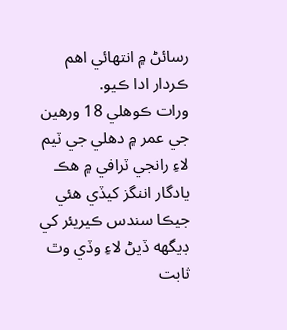رسائڻ ۾ انتهائي اهم ڪردار ادا ڪيو.
ورات ڪوهلي 18 ورهين جي عمر ۾ دهلي جي ٽيم لاءِ رانجي ٽرافي ۾ هڪ يادگار اننگز کيڏي هئي جيڪا سندس ڪيريئر کي ڊيگهه ڏيڻ لاءِ وڏي وٿ ثابت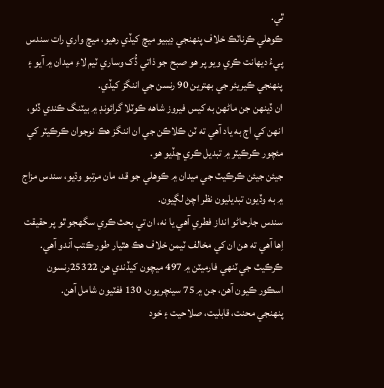ٿي.
ڪوهلي ڪرناٽڪ خلاف پنهنجي ڊيبيو ميچ کيڏي رهيو، ميچ واري رات سندس پيءُ ديهانت ڪري ويو پر هو صبح جو ذاتي ڏُک وساري ٽيم لاءِ ميدان ۾ آيو ۽ پنهنجي ڪيريئر جي بهترين 90 رنسن جي اننگز کيڏي.
ان ڏينهن جن ماڻهن به کيس فيروز شاهه ڪوٽلا گرائونڊ ۾ بيٽنگ ڪندي ڏٺو، انهن کي اڄ به ياد آهي ته ٽن ڪلاڪن جي ان اننگز هڪ نوجوان ڪرڪيٽر کي مئچور ڪرڪيٽر ۾ تبديل ڪري ڇڏيو هو.
جيئن جيئن ڪرڪيٽ جي ميدان ۾ ڪوهلي جو قد، مان مرتبو وڌيو، سندس مزاج ۾ به وڏيون تبديليون نظر اچڻ لڳيون.
سندس جارحاڻو انداز فطري آهي يا نه، ان تي بحث ڪري سگهجو ٿو پر حقيقت اِها آهي ته هن ان کي مخالف ٽيمن خلاف هڪ هٿيار طور ڪتب آندو آهي.
ڪرڪيٽ جي ٽنهي فارميٽن ۾ 497 ميچون کيڏندي هن 25322رنسون اسڪور ڪيون آهن، جن ۾ 75 سينچريون، 130 ففٽيون شامل آهن.
پنهنجي محنت، قابليت، صلاحيت ۽ خود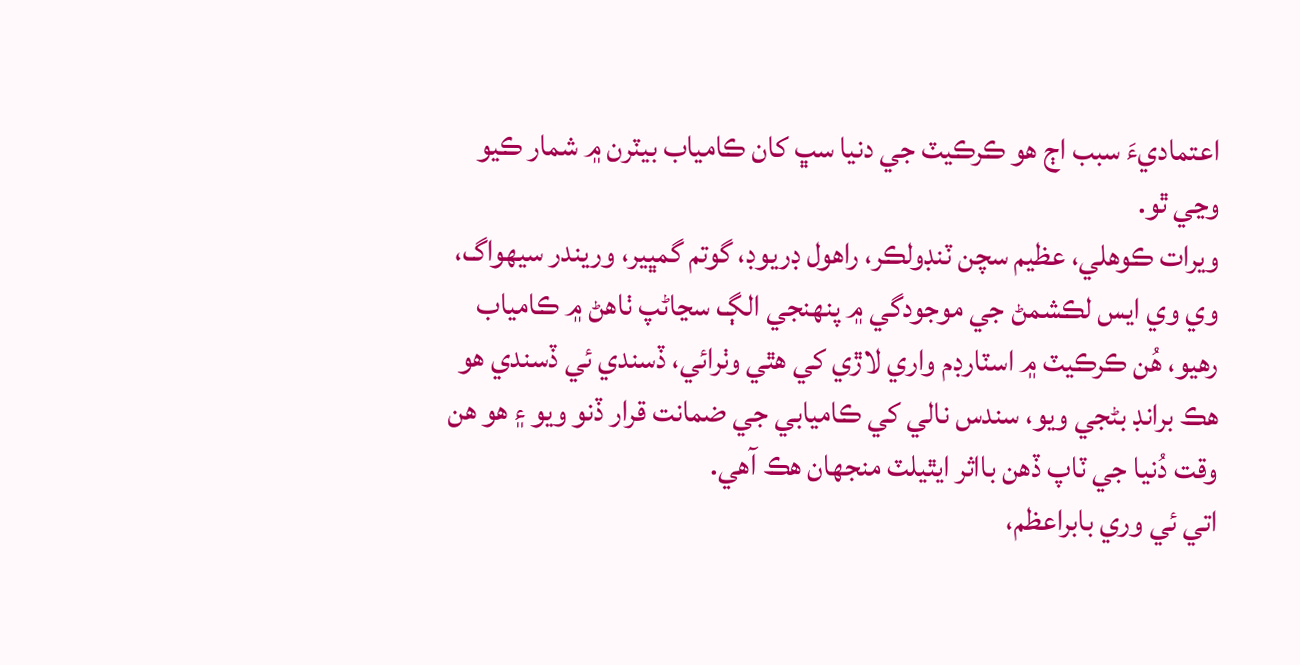اعتماديءَ سبب اڄ هو ڪرڪيٽ جي دنيا سڀ کان ڪامياب بيٽرن ۾ شمار ڪيو وڃي ٿو.
ويرات ڪوهلي، عظيم سچن ٽنڊولڪر، راهول ڊريوڊ، گوتم گمڀير، وريندر سيهواگ، وي وي ايس لڪشمڻ جي موجودگي ۾ پنهنجي الڳ سڃاڻپ ٺاهڻ ۾ ڪامياب رهيو، هُن ڪرڪيٽ ۾ اسٽارڊم واري لاڙي کي هٿي وٺرائي، ڏسندي ئي ڏسندي هو هڪ برانڊ بڻجي ويو، سندس نالي کي ڪاميابي جي ضمانت قرار ڏنو ويو ۽ هو هن وقت دُنيا جي ٽاپ ڏهن بااثر ايٿيلٽ منجهان هڪ آهي.
اتي ئي وري بابراعظم،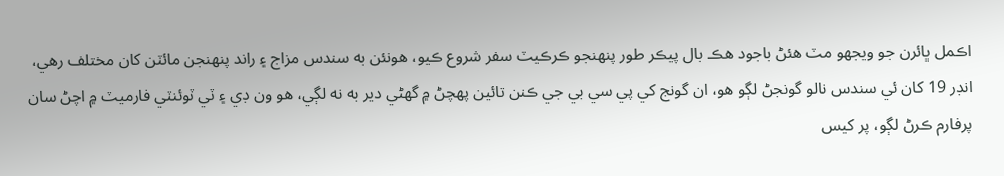اڪمل ڀائرن جو ويجهو مٽ هئڻ باجود هڪ بال پيڪر طور پنهنجو ڪرڪيٽ سفر شروع ڪيو، هونئن به سندس مزاج ۽ راند پنهنجن مائٽن کان مختلف رھي، انڊر 19 کان ئي سندس نالو گونجڻ لڳو هو، ان گونج کي پي سي بي جي ڪنن تائين پهچڻ ۾ گهڻي دير به نه لڳي، ھو ون ڊي ۽ ٽي ٽوئنٽي فارميٽ ۾ اچڻ سان پرفارم ڪرڻ لڳو، پر کيس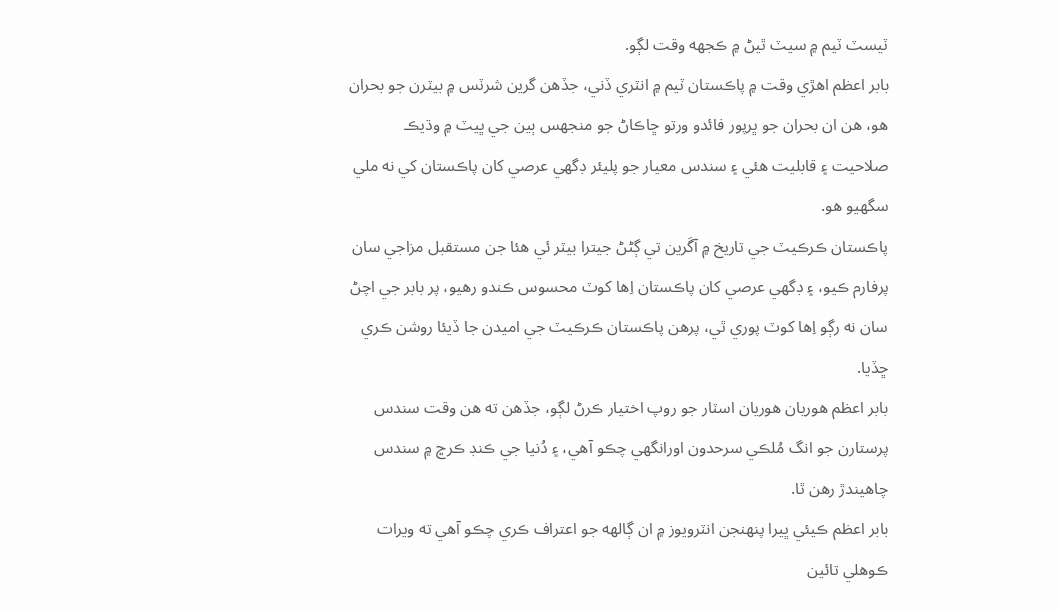ٽيسٽ ٽيم ۾ سيٽ ٿيڻ ۾ ڪجهه وقت لڳو.
بابر اعظم اهڙي وقت ۾ پاڪستان ٽيم ۾ انٽري ڏني، جڏهن گرين شرٽس ۾ بيٽرن جو بحران هو، هن ان بحران جو ڀرپور فائدو ورتو ڇاڪاڻ جو منجهس ٻين جي ڀيٽ ۾ وڌيڪ صلاحيت ۽ قابليت هئي ۽ سندس معيار جو پليئر ڊگهي عرصي کان پاڪستان کي نه ملي سگهيو هو.
پاڪستان ڪرڪيٽ جي تاريخ ۾ آڱرين تي ڳڻڻ جيترا بيٽر ئي هئا جن مستقبل مزاجي سان پرفارم ڪيو، ۽ ڊگهي عرصي کان پاڪستان اِها کوٽ محسوس ڪندو رهيو، پر بابر جي اچڻ سان نه رڳو اِها کوٽ پوري ٿي، پرهن پاڪستان ڪرڪيٽ جي اميدن جا ڏيئا روشن ڪري ڇڏيا.
بابر اعظم هوريان هوريان اسٽار جو روپ اختيار ڪرڻ لڳو، جڏهن ته هن وقت سندس پرستارن جو انگ مُلڪي سرحدون اورانگهي چڪو آهي، ۽ دُنيا جي ڪنڊ ڪرڇ ۾ سندس چاهيندڙ رهن ٿا.
بابر اعظم ڪيئي ڀيرا پنهنجن انٽرويوز ۾ ان ڳالهه جو اعتراف ڪري چڪو آهي ته ويرات ڪوهلي تائين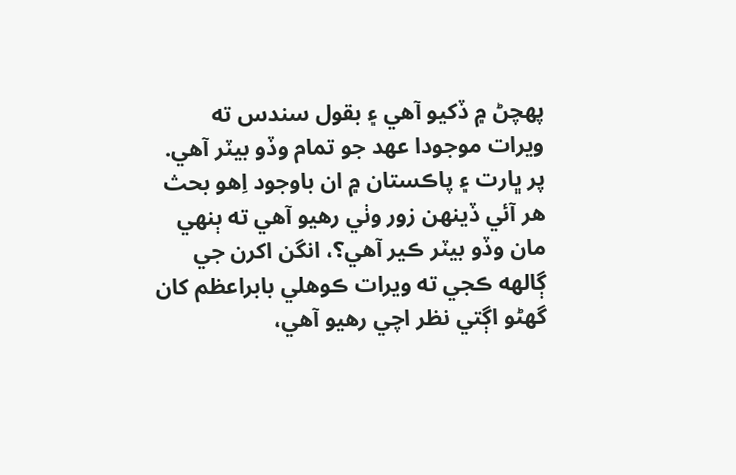پهچڻ ۾ ڏکيو آهي ۽ بقول سندس ته ويرات موجودا عهد جو تمام وڏو بيٽر آهي.
پر ڀارت ۽ پاڪستان ۾ ان باوجود اِهو بحث هر آئي ڏينهن زور وٺي رهيو آهي ته ٻنهي مان وڏو بيٽر ڪير آهي؟، انگن اکرن جي ڳالهه ڪجي ته ويرات ڪوهلي بابراعظم کان گهڻو اڳتي نظر اچي رهيو آهي،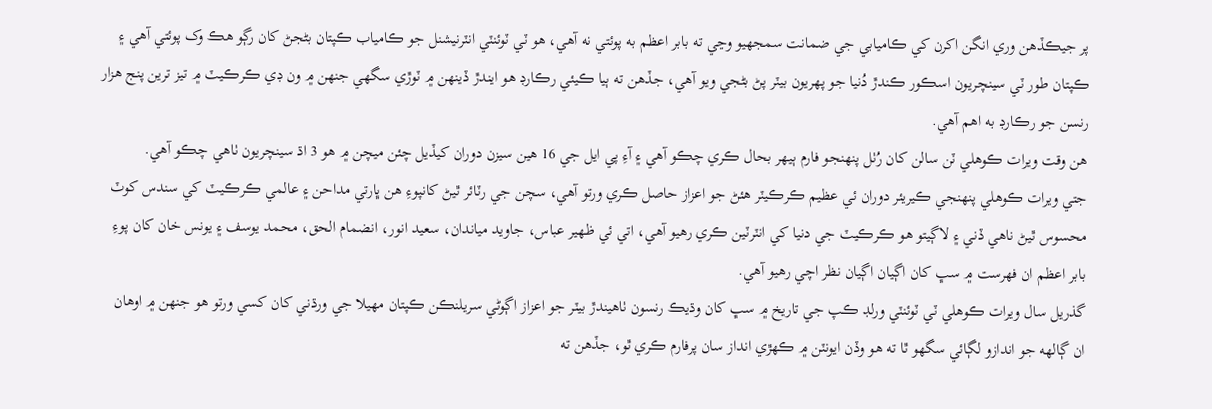پر جيڪڏهن وري انگن اکرن کي ڪاميابي جي ضمانت سمجهيو وڃي ته بابر اعظم به پوئتي نه آهي، هو ٽي ٽوئنٽي انٽرنيشنل جو ڪامياب ڪپتان بڻجڻ کان رڳو هڪ وک پوئتي آهي ۽ ڪپتان طور ٽي سينچريون اسڪور ڪندڙ دُنيا جو پهريون بيٽر پڻ بڻجي ويو آهي، جڏهن ته ٻيا ڪيئي رڪارڊ هو ايندڙ ڏينهن ۾ ٽوڙي سگهي جنهن ۾ ون ڊي ڪرڪيٽ ۾ تيز ترين پنج هزار رنسن جو رڪارڊ به اهم آهي.
هن وقت ويرات ڪوهلي ٽن سالن کان رُٺل پنهنجو فارم ٻيهر بحال ڪري چڪو آهي ۽ آءِ پي ايل جي 16 هين سيزن دوران کيڏيل چئن ميچن ۾ هو 3 اڌ سينچريون ٺاهي چڪو آهي.
جتي ويرات ڪوهلي پنهنجي ڪيريئر دوران ئي عظيم ڪرڪيٽر هئڻ جو اعزاز حاصل ڪري ورتو آهي، سچن جي رٽائر ٿيڻ کانپوءِ هن ڀارتي مداحن ۽ عالمي ڪرڪيٽ کي سندس کوٽ محسوس ٿيڻ ناهي ڏني ۽ لاڳيتو هو ڪرڪيٽ جي دنيا کي انٽرٽين ڪري رهيو آهي، اتي ئي ظهير عباس، جاويد مياندان، سعيد انور، انضمام الحق، محمد يوسف ۽ يونس خان کان پوءِ بابر اعظم ان فهرست ۾ سڀ کان اڳيان اڳيان نظر اچي رهيو آهي.
گذريل سال ويرات ڪوهلي ٽي ٽوئنٽي ورلڊ ڪپ جي تاريخ ۾ سڀ کان وڌيڪ رنسون ٺاهيندڙ بيٽر جو اعزاز اڳوڻي سريلنڪن ڪپتان مهيلا جي ورڌني کان کسي ورتو هو جنهن ۾ اوهان ان ڳالهه جو اندازو لڳائي سگهو ٿا ته هو وڏن ايونٽن ۾ ڪهڙي انداز سان پرفارم ڪري ٿو، جڏهن ته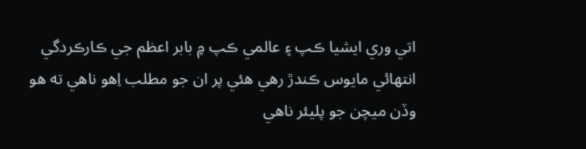اتي وري ايشيا ڪپ ۽ عالمي ڪپ ۾ بابر اعظم جي ڪارڪردگي انتهائي مايوس ڪندڙ رهي هئي پر ان جو مطلب اِهو ناهي ته هو وڏن ميچن جو پليئر ناهي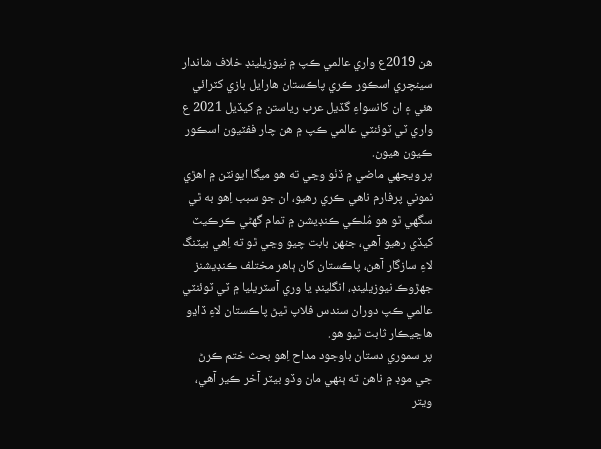هن 2019ع واري عالمي ڪپ ۾ نيوزيلينڊ خلاف شاندار سينچري اسڪور ڪري پاڪستان هارايل بازي کٽرائي هئي ۽ ان کانسواءِ گڏيل عرب رياستن ۾ کيڏيل 2021 ع واري ٽي ٽوئنٽي عالمي ڪپ ۾ هن چار ففٽيون اسڪور ڪيون هيون.
پر ويجهي ماضي ۾ ڏٺو وڃي ته هو ميگا ايونٽن ۾ اهڙي نموني پرفارم ناهي ڪري رهيو، ان جو سبب اِهو به ٿي سگهي ٿو هو مُلڪي ڪنڊيشن ۾ تمام گهڻي ڪرڪيٽ کيڏي رهيو آهي، جنهن بابت چيو وڃي ٿو ته اِهي بيٽنگ لاءِ سازگار آهن، پاڪستان کان ٻاهر مختلف ڪنڊيشنز جهڙوڪ نيوزيلينڊ، انگلينڊ يا وري آسٽريليا ۾ ٽي ٽوئنٽي عالمي ڪپ دوران سندس فلاپ ٿيڻ پاڪستان لاءِ ڏاڍو هاڃيڪار ثابت ٿيو هو.
پر سموري دستان باوجود مداح اِهو بحث ختم ڪرڻ جي موڊ ۾ ناهن ته ٻنهي مان وڏو بيٽر آخر ڪير آهي، ويتر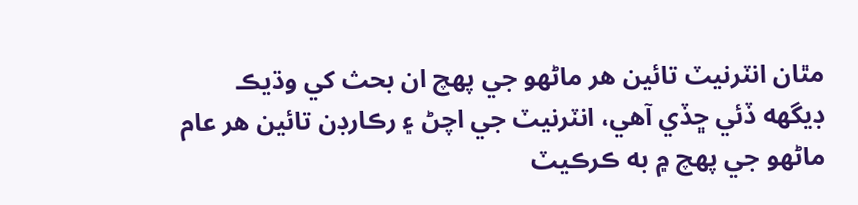مٿان انٽرنيٽ تائين هر ماڻهو جي پهچ ان بحث کي وڌيڪ ڊيگهه ڏئي ڇڏي آهي، انٽرنيٽ جي اچڻ ۽ رڪارڊن تائين هر عام ماڻهو جي پهچ ۾ به ڪرڪيٽ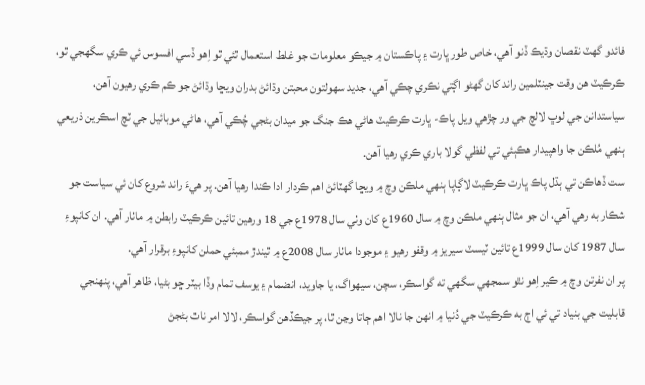فائدو گهٽ نقصان وڌيڪ ڏنو آهي، خاص طور ڀارت ۽ پاڪستان ۾ جيڪو معلومات جو غلط استعمال ٿئي ٿو اِهو ڏسي افسوس ئي ڪري سگهجي ٿو، ڪرڪيٽ هن وقت جينٽلمين راند کان گهڻو اڳتي نڪري چڪي آهي، جديد سهولتون محبتن وڌائڻ بدران ويڇا وڌائڻ جو ڪم ڪري رهيون آهن، سياستدانن جي لوڀ لالچ جي ور چڙهي ويل پاڪ- ڀارت ڪرڪيٽ هاڻي هڪ جنگ جو ميدان بڻجي چُڪي آهي، هاڻي موبائيل جي ٽچ اسڪرين ذريعي ٻنهي مُلڪن جا واهپيدار هڪٻئي تي لفظي گولا باري ڪري رهيا آهن.
ست ڏهاڪن تي ٻڌل پاڪ ڀارت ڪرڪيٽ لاڳاپا ٻنهي ملڪن وچ ۾ ويڇا گهٽائڻ اهم ڪردار ادا ڪندا رهيا آهن. پر هيءَ راند شروع کان ئي سياست جو شڪار به رهي آهي، ان جو مثال ٻنهي ملڪن وچ ۾ سال 1960ع کان وٺي سال 1978ع جي 18 ورهين تائين ڪرڪيٽ رابطن ۾ ماٺار آهي. ان کانپوءِ سال 1987 کان سال 1999ع تائين ٽيسٽ سيريز ۾ وقفو رهيو ۽ موجودا ماٺار سال 2008ع ۾ ٿيندڙ ممبئي حملن کانپوءِ برقرار آهي.
پر ان نفرتن وچ ۾ ڪير اِهو نٿو سمجهي سگهي ته گواسڪر، سچن، سيهواگ، يا جاويد، انضمام ۽ يوسف تمام وڏا بيٽر ڇو بڻيا، ظاهر آهي، پنهنجي قابليت جي بنياد تي ئي اڄ به ڪرڪيٽ جي دُنيا ۾ انهن جا نالا اهم ڄاتا وڃن ٿا، پر جيڪڏهن گواسڪر، لالا امر ناٿ بڻجڻ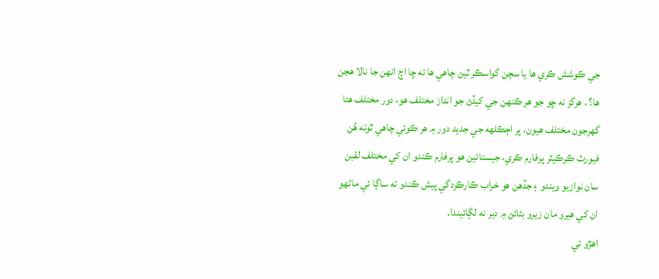جي ڪوشش ڪري ها يا سچن گواسڪر ٿيڻ چاهي ها ته ڇا اڄ انهن جا نالا هجن ها؟ ، هرگز نه ڇو جو هر ڪنهن جي کيڏڻ جو انداز مختلف هو، دور مختلف هئا گهرجون مختلف هيون، پر اڄڪلهه جي جديد دور ۾ هر ڪوئي چاهي ٿوته هُن فيورٽ ڪرڪيٽر پرفارم ڪري، جيستائين هو پرفارم ڪندو ان کي مختلف لقبن سان نوازيو ويندو ۽ جڏهن هو خراب ڪارڪردگي پيش ڪندو ته ساڳا ئي ماڻهو ان کي هيرو مان زيرو بڻائڻ ۾ دير نه لڳائيندا.
اهڙو ئي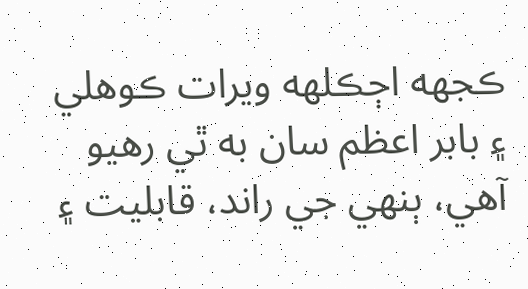ڪجهه اڄڪلهه ويرات ڪوهلي ۽ بابر اعظم سان به ٿي رهيو آهي، ٻنهي جي راند، قابليت ۽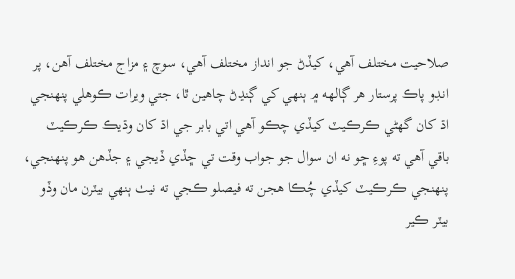صلاحيت مختلف آهي، کيڏڻ جو انداز مختلف آهي، سوچ ۽ مزاج مختلف آهن، پر انڊو پاڪ پرستار هر ڳالهه ۾ ٻنهي کي ڳنڍڻ چاهين ٿا، جتي ويرات ڪوهلي پنهنجي اڌ کان گهڻي ڪرڪيٽ کيڏي چڪو آهي اتي بابر جي اڌ کان وڌيڪ ڪرڪيٽ باقي آهي ته پوءِ ڇو نه ان سوال جو جواب وقت تي ڇڏي ڏيجي ۽ جڏهن هو پنهنجي، پنهنجي ڪرڪيٽ کيڏي چُڪا هجن ته فيصلو ڪجي ته نيٺ ٻنهي بيٽرن مان وڏو بيٽر ڪير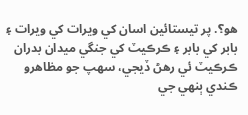هو؟. پر تيستائين اسان کي ويرات کي ويرات ۽ بابر کي بابر ۽ ڪرڪيٽ کي جنگي ميدان بدران ڪرڪيٽ ئي رهڻ ڏيجي، سهپ جو مظاهرو ڪندي ٻنهي جي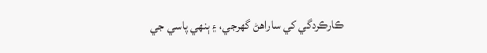ڪارڪردگي کي ساراهڻ گهرجي، ۽ ٻنهي پاسي جي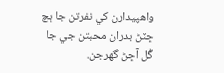واهپيدارن کي نفرتن جا ٻچ ڇٽڻ بدران محبتن جي جا گُل آڇڻ گهرجن.